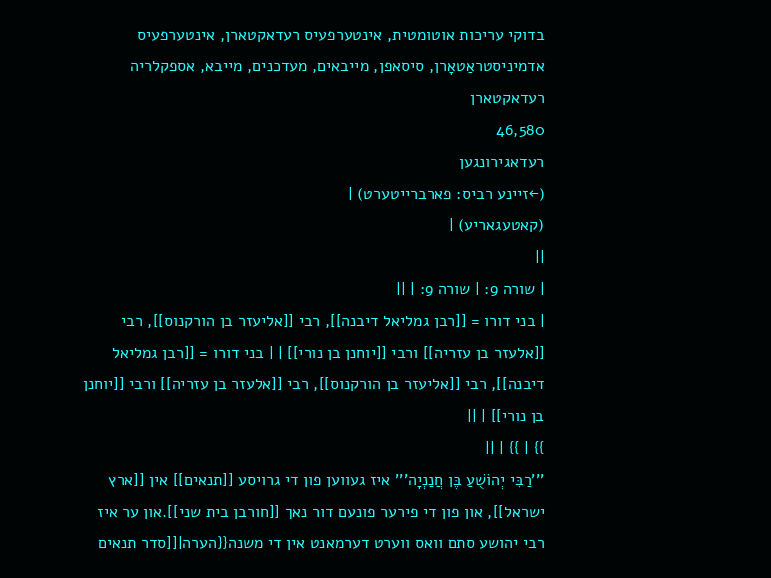בדוקי עריכות אוטומטית, אינטערפעיס רעדאקטארן, אינטערפעיס אדמיניסטראַטאָרן, סיסאפן, מייבאים, מעדכנים, מייבא, אספקלריה רעדאקטארן
46,580
רעדאגירונגען
(←זיינע רביס: פארברייטערט) |
(קאטעגאריע) |
||
| שורה 9: | שורה 9: | ||
| בני דורו = [[רבן גמליאל דיבנה]], רבי [[אליעזר בן הורקנוס]], רבי [[אלעזר בן עזריה]] ורבי [[יוחנן בן נורי]] | | בני דורו = [[רבן גמליאל דיבנה]], רבי [[אליעזר בן הורקנוס]], רבי [[אלעזר בן עזריה]] ורבי [[יוחנן בן נורי]] | ||
}} | }} | ||
'''רַבִּי יְהוֹשֻׁעַ בֶּן חֲנַנְיָה''' איז געווען פון די גרויסע [[תנאים]] אין [[ארץ ישראל]], און פון די פירער פונעם דור נאך [[חורבן בית שני]].און ער איז רבי יהושע סתם וואס ווערט דערמאנט אין די משנה{{הערה|[[סדר תנאים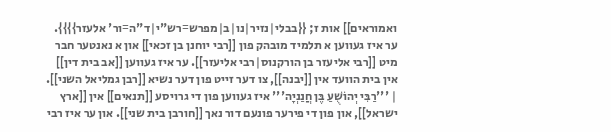ואמוראים]] אות ז; {{בבלי|נזיר|נו|ב|מפרש=רש"י|ד"ה=ור' אלעזר}}}}. ער איז געווען א תלמיד מובהק פון [[רבי יוחנן בן זכאי]] און א נאנטער חבר מיט [[רבי אליעזר בן הורקנוס|רבי אליעזר]]. ער איז געווען [[אב בית דין]] אין בית הוועד אין [[יבנה]], צו דער זייט פון דער נשיא [[רבן גמליאל השני]]. | '''רַבִּי יְהוֹשֻׁעַ בֶּן חֲנַנְיָה''' איז געווען פון די גרויסע [[תנאים]] אין [[ארץ ישראל]], און פון די פירער פונעם דור נאך [[חורבן בית שני]]. און ער איז רבי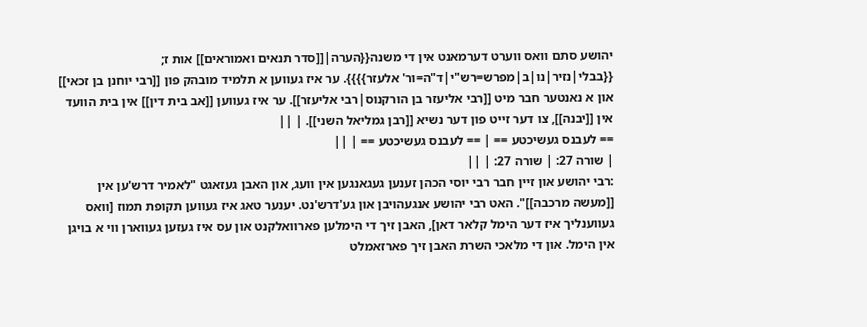יהושע סתם וואס ווערט דערמאנט אין די משנה{{הערה|[[סדר תנאים ואמוראים]] אות ז; {{בבלי|נזיר|נו|ב|מפרש=רש"י|ד"ה=ור' אלעזר}}}}. ער איז געווען א תלמיד מובהק פון [[רבי יוחנן בן זכאי]] און א נאנטער חבר מיט [[רבי אליעזר בן הורקנוס|רבי אליעזר]]. ער איז געווען [[אב בית דין]] אין בית הוועד אין [[יבנה]], צו דער זייט פון דער נשיא [[רבן גמליאל השני]]. | ||
== לעבנס געשיכטע == | == לעבנס געשיכטע == | ||
| שורה 27: | שורה 27: | ||
:רבי יהושע און זיין חבר רבי יוסי הכהן זענען געגאנגען אין וועג, און האבן געזאגט "לאמיר דרש'ען אין [[מעשה מרכבה]]". האט רבי יהושע אנגעהויבן און גע'דרש'נט. יענער טאג איז געווען תקופת תמוז [וואס געווענליך איז דער הימל קלאר דאן], האבן זיך די הימלען פארוואלקנט און עס איז געזען געווארן ווי א בויגן אין הימל. און די מלאכי השרת האבן זיך פארזאמלט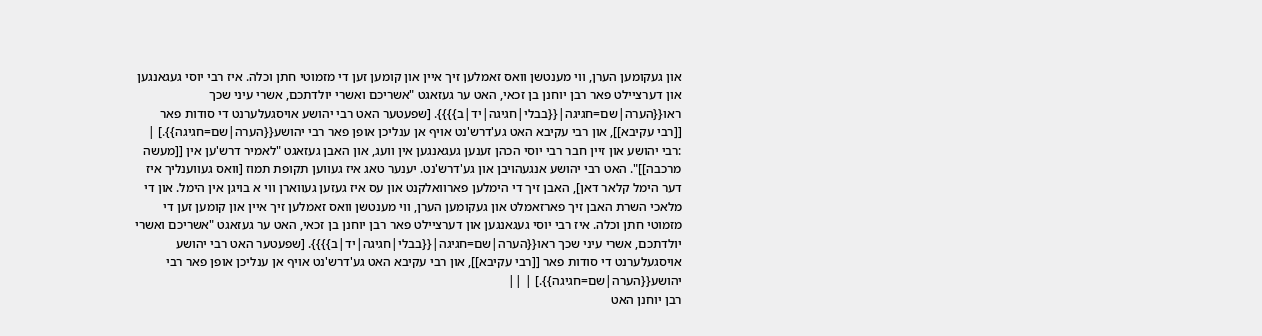און געקומען הערן, ווי מענטשן וואס זאמלען זיך איין און קומען זען די מזמוטי חתן וכלה. איז רבי יוסי געגאנגען און דערציילט פאר רבן יוחנן בן זכאי, האט ער געזאגט "אשריכם ואשרי יולדתכם, אשרי עיני שכך ראו{{הערה|שם=חגיגה|{{בבלי|חגיגה|יד|ב}}}}. [שפעטער האט רבי יהושע אויסגעלערנט די סודות פאר [[רבי עקיבא]], און רבי עקיבא האט גע'דרש'נט אויף אן ענליכן אופן פאר רבי יהושע{{הערה|שם=חגיגה}}.] | :רבי יהושע און זיין חבר רבי יוסי הכהן זענען געגאנגען אין וועג, און האבן געזאגט "לאמיר דרש'ען אין [[מעשה מרכבה]]". האט רבי יהושע אנגעהויבן און גע'דרש'נט. יענער טאג איז געווען תקופת תמוז [וואס געווענליך איז דער הימל קלאר דאן], האבן זיך די הימלען פארוואלקנט און עס איז געזען געווארן ווי א בויגן אין הימל. און די מלאכי השרת האבן זיך פארזאמלט און געקומען הערן, ווי מענטשן וואס זאמלען זיך איין און קומען זען די מזמוטי חתן וכלה. איז רבי יוסי געגאנגען און דערציילט פאר רבן יוחנן בן זכאי, האט ער געזאגט "אשריכם ואשרי יולדתכם, אשרי עיני שכך ראו{{הערה|שם=חגיגה|{{בבלי|חגיגה|יד|ב}}}}. [שפעטער האט רבי יהושע אויסגעלערנט די סודות פאר [[רבי עקיבא]], און רבי עקיבא האט גע'דרש'נט אויף אן ענליכן אופן פאר רבי יהושע{{הערה|שם=חגיגה}}.] | ||
רבן יוחנן האט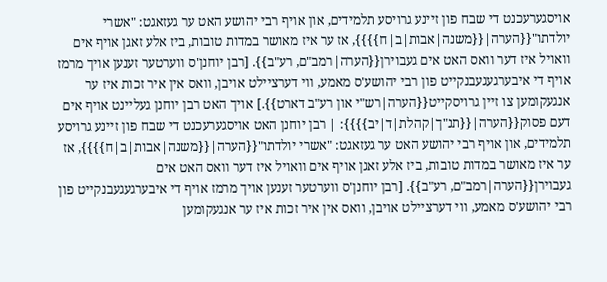אויסגערעכנט די שבח פון זיינע גרויסע תלמידים, און אויף רבי יהושע האט ער געזאגט: "אשרי יולדתו"{{הערה|{{משנה|אבות|ב|ח}}}}, אז ער איז מאושר במדות טובות, ביז אלע זאגן אויף אים וואויל איז דער וואס האט אים געבוירן{{הערה|רמב"ם, רע"ב}}. [רבן יוחנן'ס ווערטער זענען אויך מרמז אויף די איבערגעגעבנקייט פון רבי יהושע'ס מאמע, ווי דערציילט אויבן, וואס אין איר זכות איז ער אנגעקומען צו זיין גרויסקייט{{הערה|רש"י און רע"ב דארט}}.] אויך האט רבן יוחנן געליינט אויף אים דעם פסוק{{הערה|{{תנ"ך|קהלת|ד|יב}}}}: | רבן יוחנן האט אויסגערעכנט די שבח פון זיינע גרויסע תלמידים, און אויף רבי יהושע האט ער געזאגט: "אשרי יולדתו"{{הערה|{{משנה|אבות|ב|ח}}}}, אז ער איז מאושר במדות טובות, ביז אלע זאגן אויף אים וואויל איז דער וואס האט אים געבוירן{{הערה|רמב"ם, רע"ב}}. [רבן יוחנן'ס ווערטער זענען אויך מרמז אויף די איבערגעגעבנקייט פון רבי יהושע'ס מאמע, ווי דערציילט אויבן, וואס אין איר זכות איז ער אנגעקומען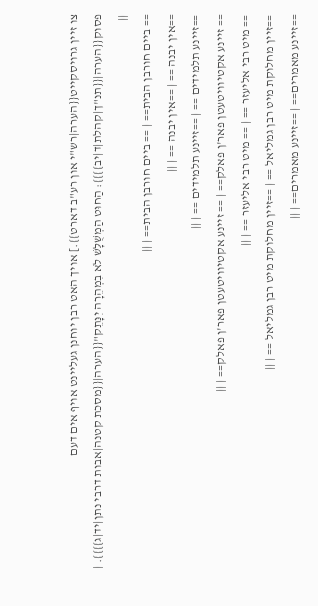צו זיין גרויסקייט{{הערה|רש"י און רע"ב דארט}}.] אויך האט רבן יוחנן געליינט אויף אים דעם פסוק{{הערה|{{תנ"ך|קהלת|ד|יב}}}}: הַחוּט הַמְשֻׁלָּשׁ לֹא בִמְהֵרָה יִנָּתֵק"{{הערה|{{מסכת קטנה|אבות דרבי נתן|יד|ג}}}}. | ||
== ביים חורבן הבית== | == ביים חורבן הבית== | ||
==אין יבנה == | ==אין יבנה == | ||
==זיינע תלמידים == | ==זיינע תלמידים == | ||
== זיינע אקטיוויטעטן פאר'ן פאלק== | == זיינע אקטיוויטעטן פאר'ן פאלק== | ||
== מיט רבי אליעזר == | == מיט רבי אליעזר == | ||
==זיין מחלוקת מיט רבן גמליאל == | ==זיין מחלוקת מיט רבן גמליאל == | ||
==זיינע מאמרים== | ==זיינע מאמרים== | ||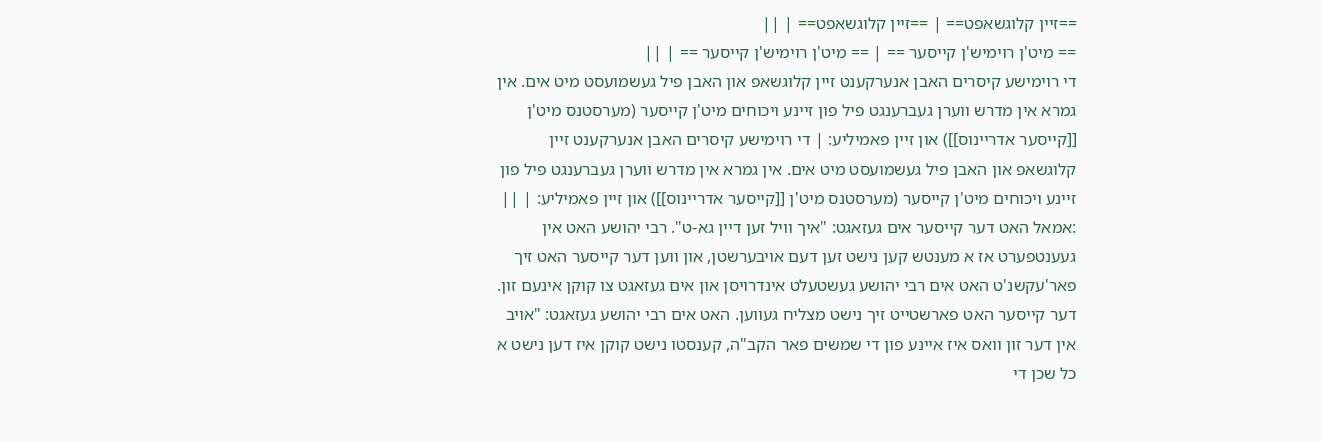==זיין קלוגשאפט== | ==זיין קלוגשאפט== | ||
== מיט'ן רוימיש'ן קייסער == | == מיט'ן רוימיש'ן קייסער == | ||
די רוימישע קיסרים האבן אנערקענט זיין קלוגשאפ און האבן פיל געשמועסט מיט אים. אין גמרא אין מדרש ווערן געברענגט פיל פון זיינע ויכוחים מיט'ן קייסער (מערסטנס מיט'ן [[קייסער אדריינוס]]) און זיין פאמיליע: | די רוימישע קיסרים האבן אנערקענט זיין קלוגשאפ און האבן פיל געשמועסט מיט אים. אין גמרא אין מדרש ווערן געברענגט פיל פון זיינע ויכוחים מיט'ן קייסער (מערסטנס מיט'ן [[קייסער אדריינוס]]) און זיין פאמיליע: | ||
:אמאל האט דער קייסער אים געזאגט: "איך וויל זען דיין גא-ט". רבי יהושע האט אין געענטפערט אז א מענטש קען נישט זען דעם אויבערשטן, און ווען דער קייסער האט זיך פאר'עקשנ'ט האט אים רבי יהושע געשטעלט אינדרויסן און אים געזאגט צו קוקן אינעם זון. דער קייסער האט פארשטייט זיך נישט מצליח געווען. האט אים רבי יהושע געזאגט: "אויב אין דער זון וואס איז איינע פון די שמשים פאר הקב"ה, קענסטו נישט קוקן איז דען נישט א כל שכן די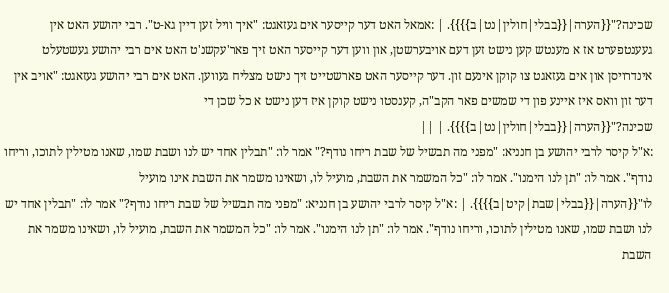שכינה?"{{הערה|{{בבלי|חולין|נט|ב}}}}. | :אמאל האט דער קייסער אים געזאגט: "איך וויל זען דיין גא-ט". רבי יהושע האט אין געענטפערט אז א מענטש קען נישט זען דעם אויבערשטן, און ווען דער קייסער האט זיך פאר'עקשנ'ט האט אים רבי יהושע געשטעלט אינדרויסן און אים געזאגט צו קוקן אינעם זון. דער קייסער האט פארשטייט זיך נישט מצליח געווען. האט אים רבי יהושע געזאגט: "אויב אין דער זון וואס איז איינע פון די שמשים פאר הקב"ה, קענסטו נישט קוקן איז דען נישט א כל שכן די שכינה?"{{הערה|{{בבלי|חולין|נט|ב}}}}. | ||
:א"ל קיסר לרבי יהושע בן חנניא: "מפני מה תבשיל של שבת ריחו נודף?" אמר לו: "תבלין אחד יש לנו ושבת שמו, שאנו מטילין לתוכו, וריחו נודף". אמר לו: "תן לנו הימנו". אמר לו: "כל המשמר את השבת, מועיל לו, ושאינו משמר את השבת אינו מועיל לו"{{הערה|{{בבלי|שבת|קיט|ב}}}}. | :א"ל קיסר לרבי יהושע בן חנניא: "מפני מה תבשיל של שבת ריחו נודף?" אמר לו: "תבלין אחד יש לנו ושבת שמו, שאנו מטילין לתוכו, וריחו נודף". אמר לו: "תן לנו הימנו". אמר לו: "כל המשמר את השבת, מועיל לו, ושאינו משמר את השבת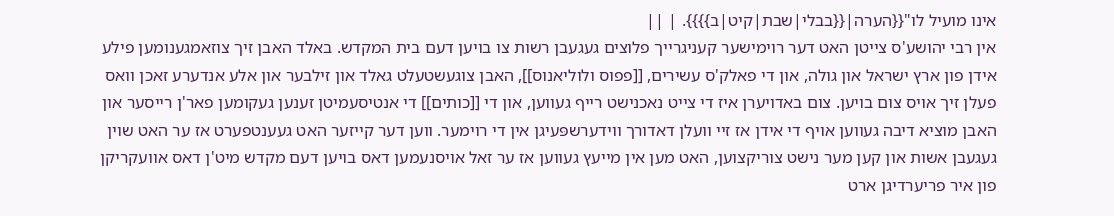אינו מועיל לו"{{הערה|{{בבלי|שבת|קיט|ב}}}}. | ||
אין רבי יהושע'ס צייטן האט דער רוימישער קעניגרייך פלוצים געגעבן רשות צו בויען דעם בית המקדש. באלד האבן זיך צוזאמגענומען פילע אידן פון ארץ ישראל און גולה, און די פאלק'ס עשירים, [[פפוס ולוליאנוס]], האבן צוגעשטעלט גאלד און זילבער און אלע אנדערע זאכן וואס פעלן זיך אויס צום בויען. צום באדויערן איז די צייט נאכנישט רייף געווען, און די [[כותים]] די אנטיסעמיטן זענען געקומען פאר'ן רייסער און האבן מוציא דיבה געווען אויף די אידן אז זיי וועלן דאדורך ווידערשפּעיגן אין די רוימער. ווען דער קייזער האט געענטפערט אז ער האט שוין געגעבן אשות און קען מער נישט צוריקצוען, האט מען אין מייעץ געווען אז ער זאל אויסנעמען דאס בויען דעם מקדש מיט'ן דאס אוועקריקן פון איר פריערדיגן ארט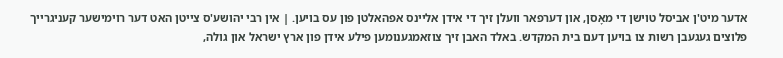אדער מיט'ן אביסל טוישן די מאָסן, און דערפאר וועלן זיך די אידן אליינס אפהאלטן פון עס בויען. | אין רבי יהושע'ס צייטן האט דער רוימישער קעניגרייך פלוצים געגעבן רשות צו בויען דעם בית המקדש. באלד האבן זיך צוזאמגענומען פילע אידן פון ארץ ישראל און גולה,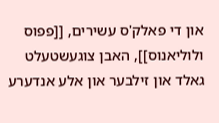און די פאלק'ס עשירים, [[פפוס ולוליאנוס]], האבן צוגעשטעלט גאלד און זילבער און אלע אנדערע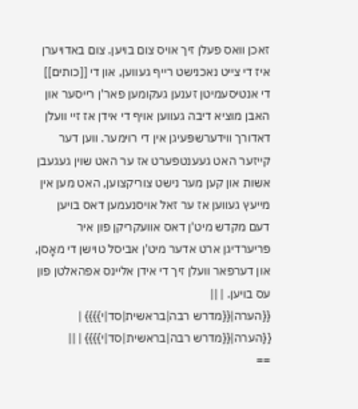זאכן וואס פעלן זיך אויס צום בויען. צום באדויערן איז די צייט נאכנישט רייף געווען, און די [[כותים]] די אנטיסעמיטן זענען געקומען פאר'ן רייסער און האבן מוציא דיבה געווען אויף די אידן אז זיי וועלן דאדורך ווידערשפּעיגן אין די רוימער. ווען דער קייזער האט געענטפערט אז ער האט שוין געגעבן אשות און קען מער נישט צוריקצוען, האט מען אין מייעץ געווען אז ער זאל אויסנעמען דאס בויען דעם מקדש מיט'ן דאס אוועקריקן פון איר פריערדיגן ארט אדער מיט'ן אביסל טוישן די מאָסן, און דערפאר וועלן זיך די אידן אליינס אפהאלטן פון עס בויען. | ||
{{הערה|{{מדרש רבה|בראשית|סד|י}}}} | {{הערה|{{מדרש רבה|בראשית|סד|י}}}} | ||
==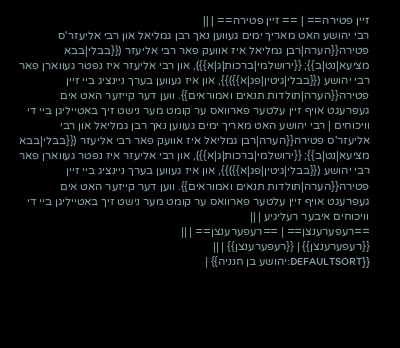זיין פטירה== | == זיין פטירה== | ||
רבי יהושע האט מאריך ימים געווען נאך רבן גמליאל און רבי אליעזר'ס פטירה{{הערה|רבן גמליאל איז אוועק פאר רבי אליעזר ({{בבלי|בבא מציעא|נט|ב}}; {{ירושלמי|ברכות|ג|א}}), און רבי אליעזר איז נפטר געווארן פאר רבי יהושע ({{בבלי|גיטין|פג|א}})}}, און איז געווען בערך ניינציג ביי זיין פטירה{{הערה|תולדות תנאים ואמוראים}}. ווען דער קייזער האט אים געפרעגט אויף זיין עלטער פארוואס ער קומט מער נישט זיך באטייליגן ביי די וויכוחים | רבי יהושע האט מאריך ימים געווען נאך רבן גמליאל און רבי אליעזר'ס פטירה{{הערה|רבן גמליאל איז אוועק פאר רבי אליעזר ({{בבלי|בבא מציעא|נט|ב}}; {{ירושלמי|ברכות|ג|א}}), און רבי אליעזר איז נפטר געווארן פאר רבי יהושע ({{בבלי|גיטין|פג|א}})}}, און איז געווען בערך ניינציג ביי זיין פטירה{{הערה|תולדות תנאים ואמוראים}}. ווען דער קייזער האט אים געפרעגט אויף זיין עלטער פארוואס ער קומט מער נישט זיך באטייליגן ביי די וויכוחים איבער רעליגיע | ||
==רעפערענצן== | ==רעפערענצן== | ||
{{רעפערענצן}} | {{רעפערענצן}} | ||
{{DEFAULTSORT:יהושע בן חנניה}} |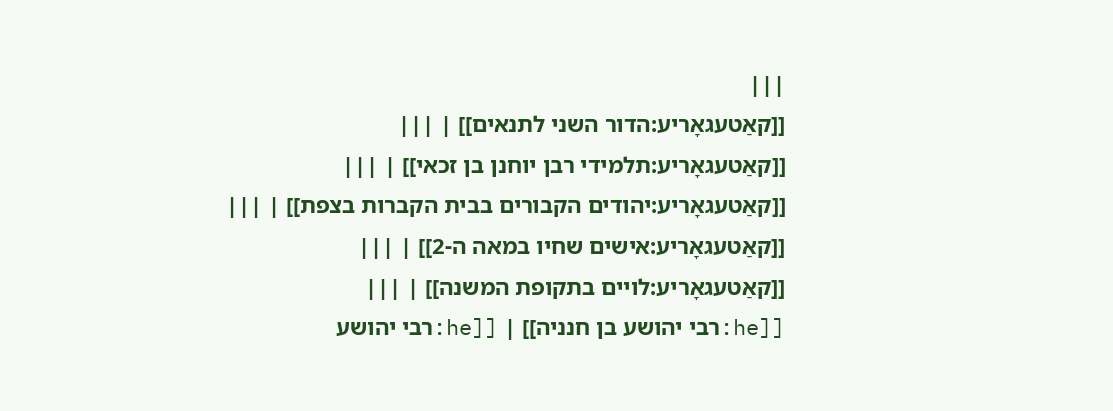|||
[[קאַטעגאָריע:הדור השני לתנאים]] | |||
[[קאַטעגאָריע:תלמידי רבן יוחנן בן זכאי]] | |||
[[קאַטעגאָריע:יהודים הקבורים בבית הקברות בצפת]] | |||
[[קאַטעגאָריע:אישים שחיו במאה ה-2]] | |||
[[קאַטעגאָריע:לויים בתקופת המשנה]] | |||
[[he:רבי יהושע בן חנניה]] | [[he:רבי יהושע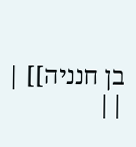בן חנניה]] | ||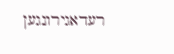רעדאגירונגען